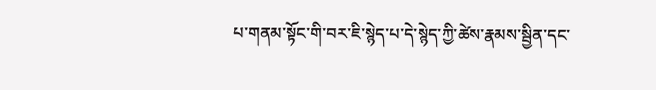པ་གནམ་སྟོང་གི་བར་ཇི་སྙེད་པ་དེ་སྙེད་ཀྱི་ཚེས་རྣམས་སྦྱིན་དང་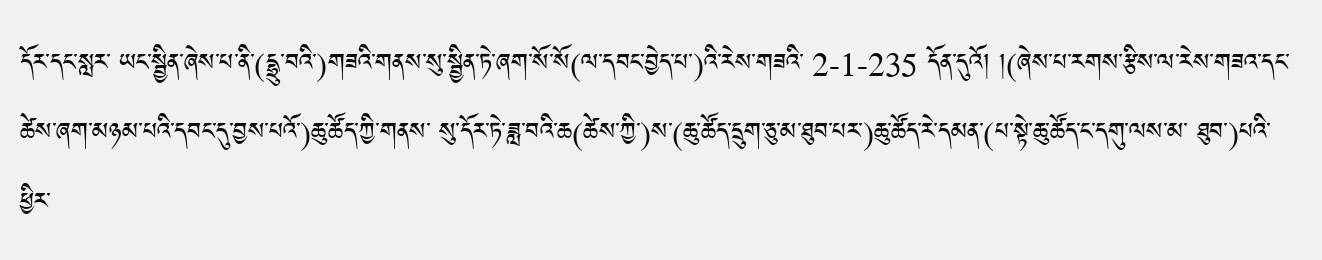དོར་དང་སླར་ ཡང་སྦྱིན་ཞེས་པ་ནི་(དྷྲུ་བའི་)གཟའི་གནས་སུ་སྦྱིན་ཏེ་ཞག་སོ་སོ(ལ་དབང་བྱེད་པ་)འི་རེས་གཟའི་ 2-1-235 དོན་དུའོ། །(ཞེས་པ་རགས་རྩིས་ལ་རེས་གཟའ་དང་ཚེས་ཞག་མཉམ་པའི་དབང་དུ་བྱས་པའོ་)ཆུ་ཚོད་ཀྱི་གནས་ སུ་དོར་ཏེ་ཟླ་བའི་ཆ(ཚེས་ཀྱི་)ས་(ཆུ་ཚོད་དྲུག་ཅུ་མ་ཐུབ་པར་)ཆུ་ཚོད་རེ་དམན་(པ་སྟེ་ཆུ་ཚོད་ང་དགུ་ལས་མ་ ཐུབ་)པའི་ཕྱིར་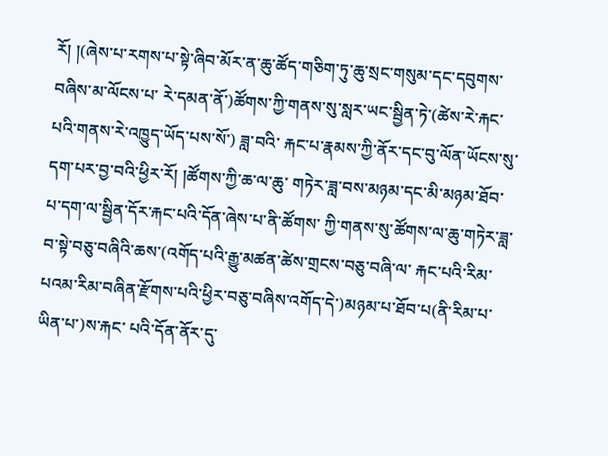རོ། །(ཞེས་པ་རགས་པ་སྟེ་ཞིབ་མོར་ན་ཆུ་ཚོད་གཅིག་ཏུ་ཆུ་སྲང་གསུམ་དང་དབུགས་བཞིས་མ་ལོངས་པ་ རེ་དམན་ནོ་)ཚོགས་ཀྱི་གནས་སུ་སླར་ཡང་སྦྱིན་ཏེ་(ཚེས་རེ་རྐང་པའི་གནས་རེ་འཁྱུད་ཡོད་པས་སོ་) ཟླ་བའི་ རྐང་པ་རྣམས་ཀྱི་ནོར་དང་བུ་ལོན་ཡོངས་སུ་དག་པར་བྱ་བའི་ཕྱིར་རོ། །ཚོགས་ཀྱི་ཆ་ལ་ཆུ་ གཏེར་ཟླ་བས་མཉམ་དང་མི་མཉམ་ཐོབ་པ་དག་ལ་སྦྱིན་དོར་རྐང་པའི་དོན་ཞེས་པ་ནི་ཚོགས་ ཀྱི་གནས་སུ་ཚོགས་ལ་ཆུ་གཏེར་ཟླ་བ་སྟེ་བཅུ་བཞིའི་ཆས་(འགོད་པའི་རྒྱུ་མཚན་ཚེས་གྲངས་བཅུ་བཞི་ལ་ རྐང་པའི་རིམ་པའམ་རིམ་བཞིན་རྫོགས་པའི་ཕྱིར་བཅུ་བཞིས་འགོད་དེ་)མཉམ་པ་ཐོབ་པ(ནི་རིམ་པ་ཡིན་པ་)ས་རྐང་ པའི་དོན་ནོར་དུ་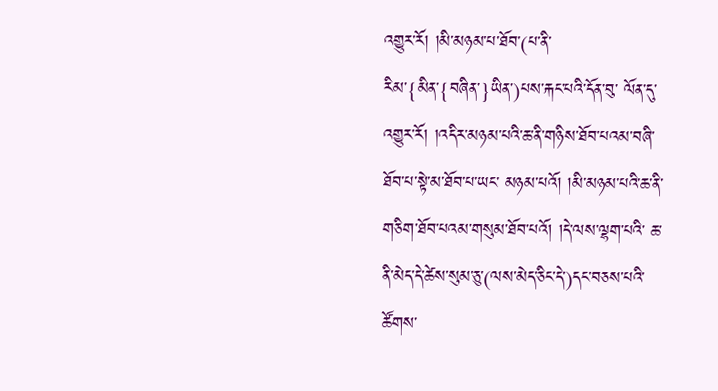འགྱུར་རོ། །མི་མཉམ་པ་ཐོབ་(པ་ནི་རིམ་{མིན་{བཞིན་}ཡིན་)པས་རྐང་པའི་དོན་བུ་ ལོན་དུ་འགྱུར་རོ། །འདིར་མཉམ་པའི་ཆ་ནི་གཉིས་ཐོབ་པའམ་བཞི་ཐོབ་པ་སྟེ་མ་ཐོབ་པ་ཡང་ མཉམ་པའོ། །མི་མཉམ་པའི་ཆ་ནི་གཅིག་ཐོབ་པའམ་གསུམ་ཐོབ་པའོ། །དེ་ལས་ལྷག་པའི་ ཆ་ནི་མེད་དེ་ཚེས་སུམ་ཅུ་(ལས་མེད་ཅིང་དེ་)དང་བཅས་པའི་ཚོགས་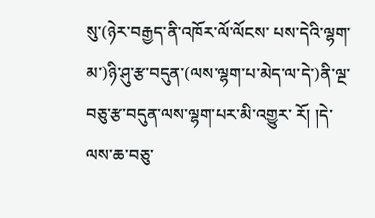སུ་(ཉེར་བརྒྱད་ནི་འཁོར་ལོ་ལོངས་ པས་དེའི་ལྷག་མ་)ཉི་ཤུ་རྩ་བདུན་(ལས་ལྷག་པ་མེད་ལ་དེ་)ནི་ལྔ་བཅུ་རྩ་བདུན་ལས་ལྷག་པར་མི་འགྱུར་ རོ། །དེ་ལས་ཆ་བཅུ་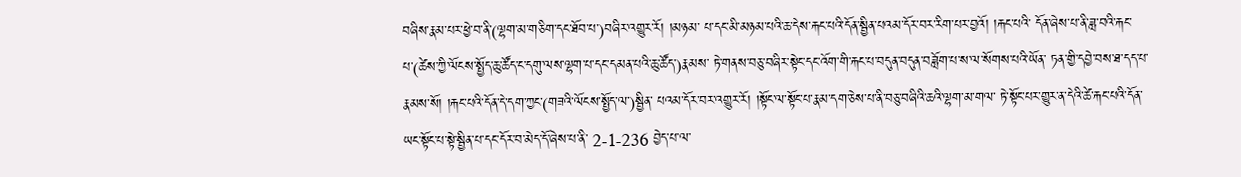བཞིས་རྣམ་པར་ཕྱེ་བ་ནི་(ལྷག་མ་གཅིག་དང་ཐོབ་པ་)བཞིར་འགྱུར་རོ། །མཉམ་ པ་དང་མི་མཉམ་པའི་ཆ་དེས་རྐང་པའི་དོན་སྦྱིན་པའམ་དོར་བར་རིག་པར་བྱའོ། །རྐང་པའི་ དོན་ཞེས་པ་ནི་ཟླ་བའི་རྐང་པ་(ཚེས་ཀྱི་ལོངས་སྤྱོད་ཆུ་ཚོད་ང་དགུ་ལས་ལྷག་པ་དང་དམན་པའི་ཆུ་ཚོད་)རྣམས་ ཏེ་གནས་བཅུ་བཞིར་སྟེང་དང་འོག་གི་རྐང་པ་བདུན་བདུན་བཟློག་པ་ས་ལ་སོགས་པའི་ཡོན་ ཏན་གྱི་དབྱེ་བས་ཐ་དད་པ་རྣམས་སོ། །རྐང་པའི་དོན་དེ་དག་ཀྱང་(གཟའི་ལོངས་སྤྱོད་ལ་)སྦྱིན་ པའམ་དོར་བར་འགྱུར་རོ། །སྟོང་ལ་སྟོང་པ་རྣམ་དག་ཅེས་པ་ནི་བཅུ་བཞིའི་ཆའི་ལྷག་མ་གལ་ ཏེ་སྟོང་པར་གྱུར་ན་དེའི་ཚེ་རྐང་པའི་དོན་ཡང་སྟོང་པ་སྟེ་སྦྱིན་པ་དང་དོར་བ་མེད་དོ་ཞེས་པ་ནི་ 2-1-236 བྱེད་པ་ལ་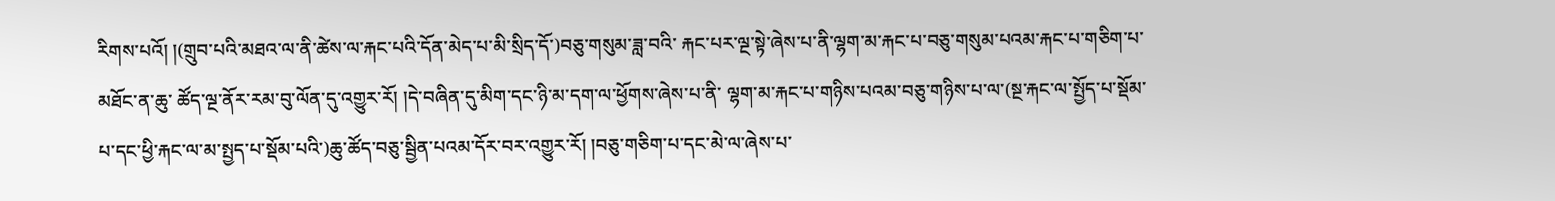རིགས་པའོ། །(གྲུབ་པའི་མཐའ་ལ་ནི་ཚེས་ལ་རྐང་པའི་དོན་མེད་པ་མི་སྲིད་དོ་)བཅུ་གསུམ་ཟླ་བའི་ རྐང་པར་ལྔ་སྟེ་ཞེས་པ་ནི་ལྷག་མ་རྐང་པ་བཅུ་གསུམ་པའམ་རྐང་པ་གཅིག་པ་མཐོང་ན་ཆུ་ ཚོད་ལྔ་ནོར་རམ་བུ་ལོན་དུ་འགྱུར་རོ། །དེ་བཞིན་དུ་མིག་དང་ཉི་མ་དག་ལ་ཕྱོགས་ཞེས་པ་ནི་ ལྷག་མ་རྐང་པ་གཉིས་པའམ་བཅུ་གཉིས་པ་ལ་(སྔ་རྐང་ལ་སྤྱོད་པ་སྡོམ་པ་དང་ཕྱི་རྐང་ལ་མ་སྤྱད་པ་སྡོམ་པའི་)ཆུ་ཚོད་བཅུ་སྦྱིན་པའམ་དོར་བར་འགྱུར་རོ། །བཅུ་གཅིག་པ་དང་མེ་ལ་ཞེས་པ་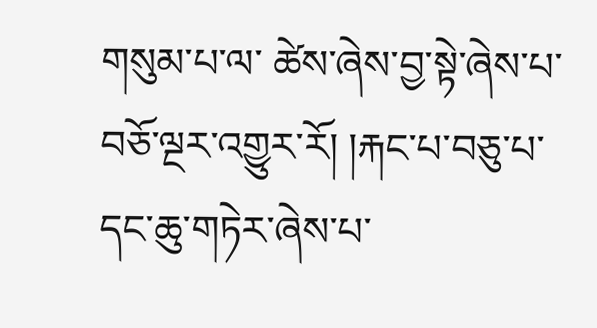གསུམ་པ་ལ་ ཚེས་ཞེས་བྱ་སྟེ་ཞེས་པ་བཅོ་ལྔར་འགྱུར་རོ། །རྐང་པ་བཅུ་པ་དང་ཆུ་གཏེར་ཞེས་པ་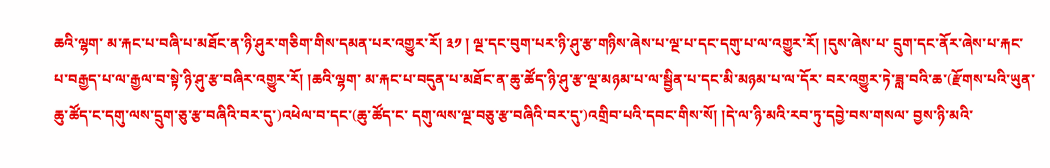ཆའི་ལྷག་ མ་རྐང་པ་བཞི་པ་མཐོང་ན་ཉི་ཤུར་གཅིག་གིས་དམན་པར་འགྱུར་རོ། ༣༡ ། ལྔ་དང་བུག་པར་ཉི་ཤུ་རྩ་གཉིས་ཞེས་པ་ལྔ་པ་དང་དགུ་པ་ལ་འགྱུར་རོ། །དུས་ཞེས་པ་ དྲུག་དང་ནོར་ཞེས་པ་རྐང་པ་བརྒྱད་པ་ལ་རྒྱལ་བ་སྟེ་ཉི་ཤུ་རྩ་བཞིར་འགྱུར་རོ། །ཆའི་ལྷག་ མ་རྐང་པ་བདུན་པ་མཐོང་ན་ཆུ་ཚོད་ཉི་ཤུ་རྩ་ལྔ་མཉམ་པ་ལ་སྦྱིན་པ་དང་མི་མཉམ་པ་ལ་དོར་ བར་འགྱུར་ཏེ་ཟླ་བའི་ཆ་(རྫོགས་པའི་ཡུན་ཆུ་ཚོད་ང་དགུ་ལས་དྲུག་ཅུ་རྩ་བཞིའི་བར་དུ་)འཕེལ་བ་དང་(ཆུ་ཚོད་ང་ དགུ་ལས་ལྔ་བཅུ་རྩ་བཞིའི་བར་དུ་)འགྲིབ་པའི་དབང་གིས་སོ། །དེ་ལ་ཉི་མའི་རབ་ཏུ་དབྱེ་བས་གསལ་ བྱས་ཉི་མའི་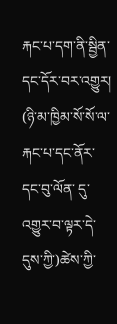རྐང་པ་དག་ནི་སྦྱིན་དང་དོར་བར་འགྱུར། (ཉི་མ་ཁྱིམ་སོ་སོ་ལ་རྐང་པ་དང་ནོར་དང་བུ་ལོན་ དུ་འགྱུར་བ་ལྟར་དེ་དུས་ཀྱི་)ཚེས་ཀྱི་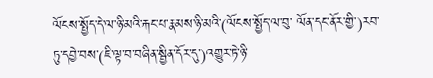ལོངས་སྤྱོད་དེ་ལ་ཉི་མའི་རྐང་པ་རྣམས་ཉི་མའི་(ལོངས་སྤྱོད་ལ་བུ་ ལོན་དང་ནོར་གྱི་)རབ་ཏུ་དབྱེ་བས་(ཇི་ལྟ་བ་བཞིན་སྦྱིན་དོར་དུ་)འགྱུར་ཏེ་ཉི་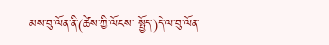མས་བུ་ལོན་ནི་(ཚེས་ཀྱི་ལོངས་ སྤྱོད་)དེ་ལ་བུ་ལོན་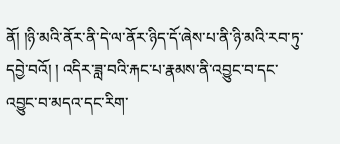ནོ། །ཉི་མའི་ནོར་ནི་དེ་ལ་ནོར་ཉིད་དོ་ཞེས་པ་ནི་ཉི་མའི་རབ་ཏུ་དབྱེ་བའོ། ། འདིར་ཟླ་བའི་རྐང་པ་རྣམས་ནི་འབྱུང་བ་དང་འབྱུང་བ་མདའ་དང་རིག་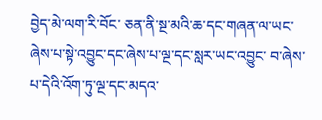བྱེད་མེ་ལག་རི་བོང་ ཅན་ནི་སྔ་མའི་ཆ་དང་གཞན་ལ་ཡང་ཞེས་པ་སྟེ་འབྱུང་དང་ཞེས་པ་ལྔ་དང་སླར་ཡང་འབྱུང་ བ་ཞེས་པ་དེའི་འོག་ཏུ་ལྔ་དང་མདའ་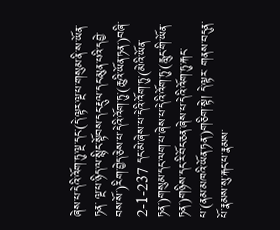ཞེས་པ་དེའི་འོག་ཏུ་ལྔ་དང་(དེ་ལྟར་ལྔ་པ་གསུམ་ནི་ས་ཡོན་ཏན་ ལྔ་པ་ཉིད་ལ་སྙིང་སྟོབས་དང་རྡུལ་དང་མུན་པའི་དབྱེ་བས་སོ་)རིག་བྱེད་ཅེས་པ་དེའི་འོག་ཏུ་(ཆུའི་ཡོན་ཏན་)བཞི་ 2-1-237 དང་མེ་ཞེས་པ་དེའི་འོག་ཏུ་(མེའི་ཡོན་ཏན་)གསུམ་དང་ལག་པ་ཞེས་པ་དེའི་འོག་ཏུ་(རླུང་གི་ཡོན་ ཏན་)གཉིས་དང་རི་བོང་ཅན་ཞེས་པ་དེའི་འོག་ཏུ་རྐང་པ་(ནམ་མཁའི་ཡོན་ཏན་)གཅིག་སྟེ། དེ་ལྟར་ གནས་བདུན་པོ་རྣམས་སུ་རྐང་པ་རྣམས་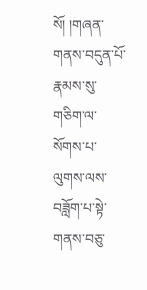སོ། །གཞན་གནས་བདུན་པོ་རྣམས་སུ་གཅིག་ལ་ སོགས་པ་ལུགས་ལས་བཟློག་པ་སྟེ་གནས་བཅུ་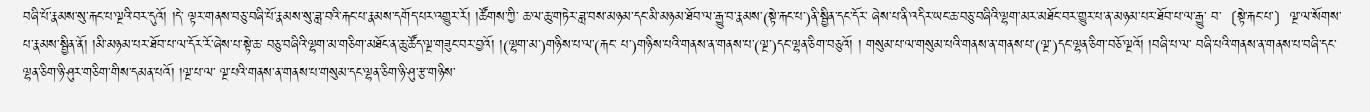བཞི་པོ་རྣམས་སུ་རྐང་པ་ལྔའི་བར་དུའོ། །དེ་ ལྟར་གནས་བཅུ་བཞི་པོ་རྣམས་སུ་ཟླ་བའི་རྐང་པ་རྣམས་དགོད་པར་འགྱུར་རོ། །ཚོགས་ཀྱི་ ཆ་ལ་ཆུ་གཏེར་ཟླ་བས་མཉམ་དང་མི་མཉམ་ཐོབ་ལ་རྒྱུ་བ་རྣམས་(སྟེ་རྐང་པ་)ནི་སྦྱིན་དང་དོར་ ཞེས་པ་ནི་འདིར་ཡང་ཆ་བཅུ་བཞིའི་ལྷག་མར་མཐོང་བར་གྱུར་པ་ན་མཉམ་པར་ཐོབ་པ་ལ་རྒྱུ་ བ་〔སྟེ་རྐང་པ་〕ལྔ་ལ་སོགས་པ་རྣམས་སྦྱིན་ནོ། །མི་མཉམ་པར་ཐོབ་པ་ལ་དོར་རོ་ཞེས་པ་སྟེ་ཆ་ བཅུ་བཞིའི་ལྷག་མ་གཅིག་མཐོང་ན་ཆུ་ཚོད་ལྔ་གཟུང་བར་བྱའོ། །(ལྷག་མ་)གཉིས་པ་ལ་(རྐང་ པ་)གཉིས་པའི་གནས་ན་གནས་པ་(ལྔ་)དང་ལྷན་ཅིག་བཅུའོ། ། གསུམ་པ་ལ་གསུམ་པའི་གནས་ན་གནས་པ་(ལྔ་)དང་ལྷན་ཅིག་བཅོ་ལྔའོ། །བཞི་པ་ལ་ བཞི་པའི་གནས་ན་གནས་པ་བཞི་དང་ལྷན་ཅིག་ཉི་ཤུར་གཅིག་གིས་དམན་པའོ། །ལྔ་པ་ལ་ ལྔ་པའི་གནས་ན་གནས་པ་གསུམ་དང་ལྷན་ཅིག་ཉི་ཤུ་རྩ་གཉིས་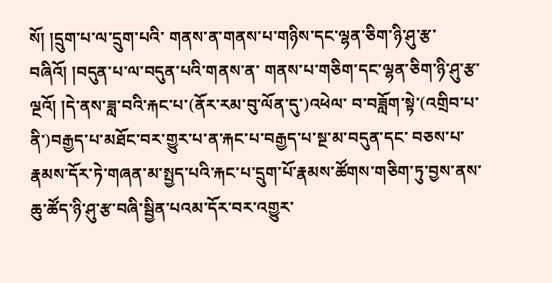སོ། །དྲུག་པ་ལ་དྲུག་པའི་ གནས་ན་གནས་པ་གཉིས་དང་ལྷན་ཅིག་ཉི་ཤུ་རྩ་བཞིའོ། །བདུན་པ་ལ་བདུན་པའི་གནས་ན་ གནས་པ་གཅིག་དང་ལྷན་ཅིག་ཉི་ཤུ་རྩ་ལྔའོ། །དེ་ནས་ཟླ་བའི་རྐང་པ་(ནོར་རམ་བུ་ལོན་དུ་)འཕེལ་ བ་བཟློག་སྟེ་(འགྲིབ་པ་ནི་)བརྒྱད་པ་མཐོང་བར་གྱུར་པ་ན་རྐང་པ་བརྒྱད་པ་སྔ་མ་བདུན་དང་ བཅས་པ་རྣམས་དོར་ཏེ་གཞན་མ་སྤྱད་པའི་རྐང་པ་དྲུག་པོ་རྣམས་ཚོགས་གཅིག་ཏུ་བྱས་ནས་ ཆུ་ཚོད་ཉི་ཤུ་རྩ་བཞི་སྦྱིན་པའམ་དོར་བར་འགྱུར་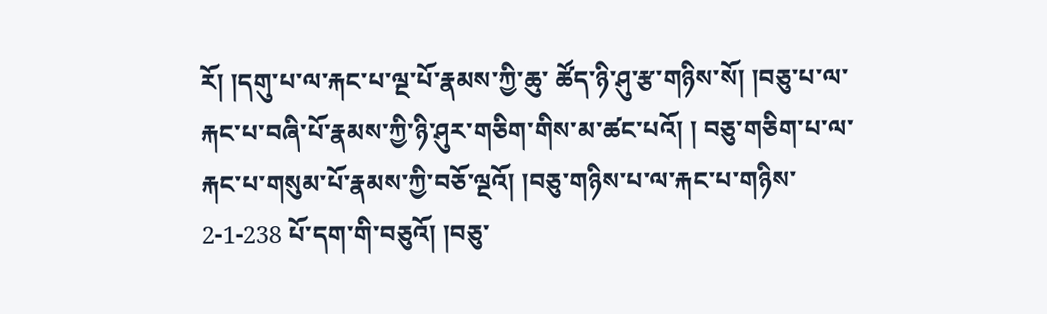རོ། །དགུ་པ་ལ་རྐང་པ་ལྔ་པོ་རྣམས་ཀྱི་ཆུ་ ཚོད་ཉི་ཤུ་རྩ་གཉིས་སོ། །བཅུ་པ་ལ་རྐང་པ་བཞི་པོ་རྣམས་ཀྱི་ཉི་ཤུར་གཅིག་གིས་མ་ཚང་པའོ། ། བཅུ་གཅིག་པ་ལ་རྐང་པ་གསུམ་པོ་རྣམས་ཀྱི་བཅོ་ལྔའོ། །བཅུ་གཉིས་པ་ལ་རྐང་པ་གཉིས་ 2-1-238 པོ་དག་གི་བཅུའོ། །བཅུ་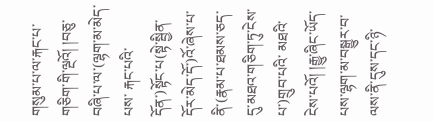གསུམ་པ་ལ་རྐང་པ་གཅིག་གི་ལྔའོ། །བཅུ་བཞི་པ་ལ་(ལྷག་མ་མེད་པས་ རྐང་པའི་དོན་)སྟོང་པ(སྟེ་སྦྱིན་དོར་མེད་དོ་)འོ་ཞེས་པ་ནི་(རྣམ་པ་ཐམས་ཅད་དུ་མཐའ་གཅིག་ཏུ་ངེས་པ་)གྲུབ་པའི་ མཐའི་ངེས་པའོ། །རྒྱུ་ཞིང་ཡོད་པས་ལྷག་མ་བསྒྱུར་བ་ལས་ནི་དུས་དང་ཉི་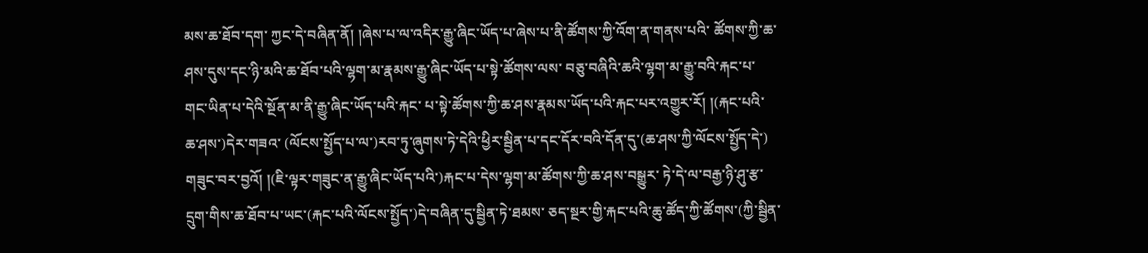མས་ཆ་ཐོབ་དག་ ཀྱང་དེ་བཞིན་ནོ། །ཞེས་པ་ལ་འདིར་རྒྱུ་ཞིང་ཡོད་པ་ཞེས་པ་ནི་ཚོགས་ཀྱི་འོག་ན་གནས་པའི་ ཚོགས་ཀྱི་ཆ་ཤས་དུས་དང་ཉི་མའི་ཆ་ཐོབ་པའི་ལྷག་མ་རྣམས་རྒྱུ་ཞིང་ཡོད་པ་སྟེ་ཚོགས་ལས་ བཅུ་བཞིའི་ཆའི་ལྷག་མ་རྒྱུ་བའི་རྐང་པ་གང་ཡིན་པ་དེའི་སྔོན་མ་ནི་རྒྱུ་ཞིང་ཡོད་པའི་རྐང་ པ་སྟེ་ཚོགས་ཀྱི་ཆ་ཤས་རྣམས་ཡོད་པའི་རྐང་པར་འགྱུར་རོ། །(རྐང་པའི་ཆ་ཤས་)དེར་གཟའ་ (ལོངས་སྤྱོད་པ་ལ་)རབ་ཏུ་ཞུགས་ཏེ་དེའི་ཕྱིར་སྦྱིན་པ་དང་དོར་བའི་དོན་དུ་(ཆ་ཤས་ཀྱི་ལོངས་སྤྱོད་དེ་) གཟུང་བར་བྱའོ། །(ཇི་ལྟར་གཟུང་ན་རྒྱུ་ཞིང་ཡོད་པའི་)རྐང་པ་དེས་ལྷག་མ་ཚོགས་ཀྱི་ཆ་ཤས་བསྒྱུར་ ཏེ་དེ་ལ་བརྒྱ་ཉི་ཤུ་རྩ་དྲུག་གིས་ཆ་ཐོབ་པ་ཡང་(རྐང་པའི་ལོངས་སྤྱོད་)དེ་བཞིན་དུ་སྦྱིན་ཏེ་ཐམས་ ཅད་སྔར་གྱི་རྐང་པའི་ཆུ་ཚོད་ཀྱི་ཚོགས་(ཀྱི་སྦྱིན་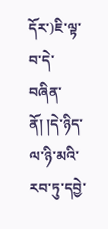དོར་)ཇི་ལྟ་བ་དེ་བཞིན་ནོ། །དེ་ཉིད་ལ་ཉི་མའི་ རབ་ཏུ་དབྱེ་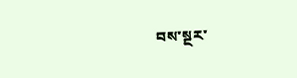བས་སྔར་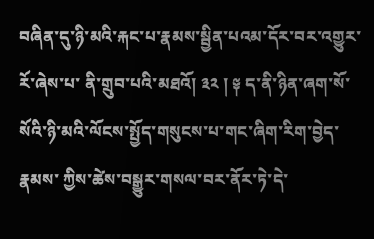བཞིན་དུ་ཉི་མའི་རྐང་པ་རྣམས་སྦྱིན་པའམ་དོར་བར་འགྱུར་རོ་ཞེས་པ་ ནི་གྲུབ་པའི་མཐའོ། ༣༢ ། ༈ ད་ནི་ཉིན་ཞག་སོ་སོའི་ཉི་མའི་ལོངས་སྤྱོད་གསུངས་པ་གང་ཞིག་རིག་བྱེད་རྣམས་ ཀྱིས་ཚེས་བསྒྱུར་གསལ་བར་ནོར་ཏེ་དེ་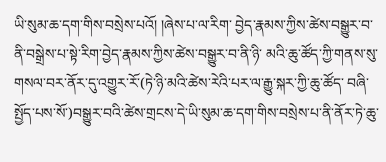ཡི་སུམ་ཆ་དག་གིས་བསྲེས་པའོ། །ཞེས་པ་ལ་རིག་ བྱེད་རྣམས་ཀྱིས་ཚེས་བསྒྱུར་བ་ནི་བསྒྲེས་པ་སྟེ་རིག་བྱེད་རྣམས་ཀྱིས་ཚེས་བསྒྱུར་བ་ནི་ཉི་ མའི་ཆུ་ཚོད་ཀྱི་གནས་སུ་གསལ་བར་ནོར་དུ་འགྱུར་རོ་(ཏེ་ཉི་མའི་ཚེས་རེའི་པར་ལ་རྒྱུ་སྐར་ཀྱི་ཆུ་ཚོད་ བཞི་སྤྱོད་པས་སོ་)བསྒྱུར་བའི་ཚེས་གྲངས་དེ་ཡི་སུམ་ཆ་དག་གིས་བསྲེས་པ་ནི་ནོར་ཏེ་ཆུ་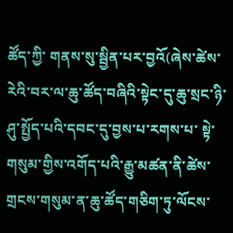ཚོད་ཀྱི་ གནས་སུ་སྦྱིན་པར་བྱའོ(ཞེས་ཚེས་རེའི་བར་ལ་ཆུ་ཚོད་བཞིའི་སྟེང་དུ་ཆུ་སྲང་ཉི་ཤུ་སྤྱོད་པའི་དབང་དུ་བྱས་པ་རགས་པ་ སྟེ་གསུམ་གྱིས་འགོད་པའི་རྒྱུ་མཚན་ནི་ཚེས་གྲངས་གསུམ་ན་ཆུ་ཚོད་གཅིག་ཏུ་ལོངས་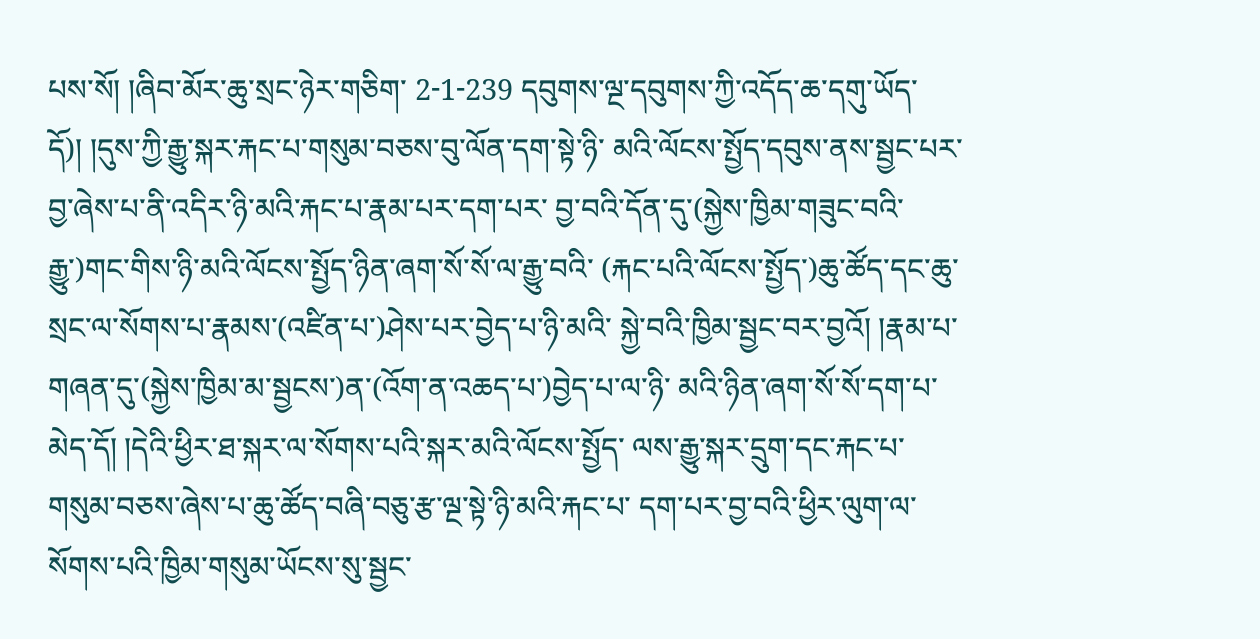པས་སོ། །ཞིབ་མོར་ཆུ་སྲང་ཉེར་གཅིག་ 2-1-239 དབུགས་ལྔ་དབུགས་ཀྱི་འདོད་ཆ་དགུ་ཡོད་དོ)། །དུས་ཀྱི་རྒྱུ་སྐར་རྐང་པ་གསུམ་བཅས་བུ་ལོན་དག་སྟེ་ཉི་ མའི་ལོངས་སྤྱོད་དབུས་ནས་སྦྱང་པར་བྱ་ཞེས་པ་ནི་འདིར་ཉི་མའི་རྐང་པ་རྣམ་པར་དག་པར་ བྱ་བའི་དོན་དུ་(སྐྱེས་ཁྱིམ་གཟུང་བའི་རྒྱུ་)གང་གིས་ཉི་མའི་ལོངས་སྤྱོད་ཉིན་ཞག་སོ་སོ་ལ་རྒྱུ་བའི་ (རྐང་པའི་ལོངས་སྤྱོད་)ཆུ་ཚོད་དང་ཆུ་སྲང་ལ་སོགས་པ་རྣམས་(འཛིན་པ་)ཤེས་པར་བྱེད་པ་ཉི་མའི་ སྐྱེ་བའི་ཁྱིམ་སྦྱང་བར་བྱའོ། །རྣམ་པ་གཞན་དུ་(སྐྱེས་ཁྱིམ་མ་སྦྱངས་)ན་(འོག་ན་འཆད་པ་)བྱེད་པ་ལ་ཉི་ མའི་ཉིན་ཞག་སོ་སོ་དག་པ་མེད་དོ། །དེའི་ཕྱིར་ཐ་སྐར་ལ་སོགས་པའི་སྐར་མའི་ལོངས་སྤྱོད་ ལས་རྒྱུ་སྐར་དྲུག་དང་རྐང་པ་གསུམ་བཅས་ཞེས་པ་ཆུ་ཚོད་བཞི་བཅུ་རྩ་ལྔ་སྟེ་ཉི་མའི་རྐང་པ་ དག་པར་བྱ་བའི་ཕྱིར་ལུག་ལ་སོགས་པའི་ཁྱིམ་གསུམ་ཡོངས་སུ་སྦྱང་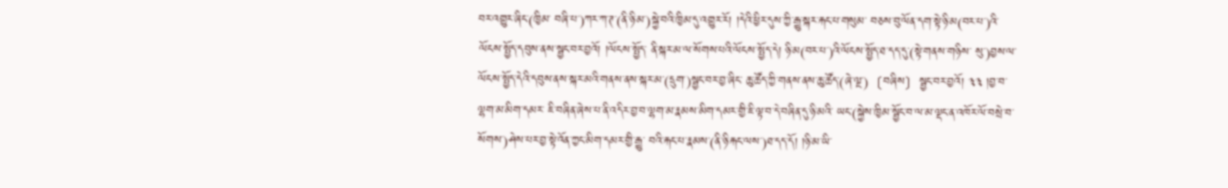བར་འགྱུར་ཞིང་(ཁྱིམ་ བཞི་པ་)ཀར་ཀ་ཊ་(ནི་ཉི་མ་)སྐྱེ་བའི་ཁྱིམ་དུ་འགྱུར་རོ། །དེའི་ཕྱིར་དུས་ཀྱི་རྒྱུ་སྐར་རྐང་པ་གསུམ་ བཅས་བུ་ལོན་དག་སྟེ་ཉི་མ(བར་པ་)འི་ལོངས་སྤྱོད་དབུས་ནས་སྦྱང་བར་བྱའོ། །ལོངས་སྤྱོད་ ནི་སྐར་མ་ལ་སོགས་པའི་ལོངས་སྤྱོད་དེ། ཉི་མ(བར་པ་)འི་ལོངས་སྤྱོད་ཐ་དད་དུ་(སྟེ་གནས་གཉིས་ སུ་)བྱས་ལ་ལོངས་སྤྱོད་དེའི་དབུས་ནས་སྐར་མའི་གནས་ནས་སྐར་མ་(དྲུག་)སྦྱང་བར་བྱ་ཞིང་ ཆུ་ཚོད་ཀྱི་གནས་ནས་ཆུ་ཚོད་(ཞེ་ལྔ་)〔བཞིས〕སྦྱང་བར་བྱའོ། ༣༣ །བྱ་བ་ལྷག་མ་མིག་དམར་ ཇི་བཞིན་ཞེས་པ་ནི་འདིར་བྱ་བ་ལྷག་མ་རྣམས་མིག་དམར་གྱི་ཇི་ལྟ་བ་དེ་བཞིན་དུ་ཉི་མའི་ ཡང་(སྐྱེས་ཁྱིམ་སྦྱོང་བ་ལ་མ་ལྡང་ན་འཁོར་ལོ་བསྲེ་བ་སོགས་)ཤེས་པར་བྱ་སྟེ་འོན་ཀྱང་མིག་དམར་གྱི་རྒྱུ་ བའི་རྐང་པ་རྣམས་(ནི་ཉི་རྐང་ལས་)ཐ་དད་དོ། །ཉི་མ་ཡི་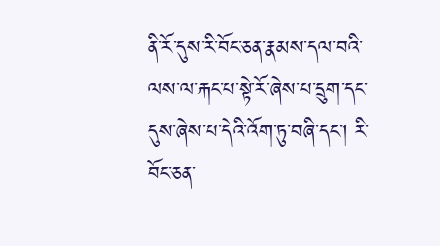ནི་རོ་དུས་རི་བོང་ཅན་རྣམས་དལ་བའི་ ལས་ལ་རྐང་པ་སྟེ་རོ་ཞེས་པ་དྲུག་དང་དུས་ཞེས་པ་དེའི་འོག་ཏུ་བཞི་དང་། རི་བོང་ཅན་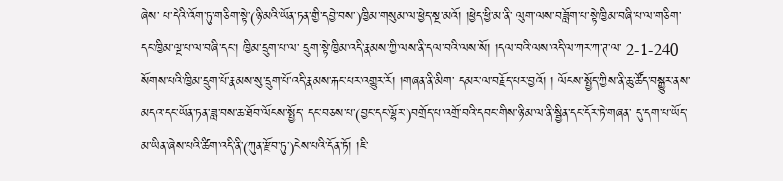ཞེས་ པ་དེའི་འོག་ཏུ་གཅིག་སྟེ་(ཉི་མའི་ཡོན་ཏན་གྱི་དབྱེ་བས་)ཁྱིམ་གསུམ་ལ་ཕྱེད་སྔ་མའོ། །ཕྱེད་ཕྱི་མ་ནི་ ལུག་ལས་བཟློག་པ་སྟེ་ཁྱིམ་བཞི་པ་ལ་གཅིག་དང་ཁྱིམ་ལྔ་པ་ལ་བཞི་དང་། ཁྱིམ་དྲུག་པ་ལ་ དྲུག་སྟེ་ཁྱིམ་འདི་རྣམས་ཀྱི་ལས་ནི་དལ་བའི་ལས་སོ། །དལ་བའི་ལས་འདི་ལ་ཀར་ཀ་ཊ་ལ་ 2-1-240 སོགས་པའི་ཁྱིམ་དྲུག་པོ་རྣམས་སུ་དྲུག་པོ་འདི་རྣམས་རྐང་པར་འགྱུར་རོ། །གཞན་ནི་མིག་ དམར་ལ་བརྗོད་པར་བྱའོ། ། ལོངས་སྤྱོད་ཀྱིས་ནི་ཆུ་ཚོད་བསྒྱུར་ནས་མདའ་དང་ཡོན་ཏན་ཟླ་བས་ཆ་ཐོབ་ལོངས་སྤྱོད་ དང་བཅས་པ་(བྱང་དང་ལྷོར་)བགྲོད་པ་འགྲོ་བའི་དབང་གིས་ཉི་མ་ལ་ནི་སྦྱིན་དང་དོར་ཏེ་གཞན་ དུ་དག་པ་ཡོད་མ་ཡིན་ཞེས་པའི་ཚིག་འདི་ནི་(ཀུན་རྫོབ་ཏུ་)ངེས་པའི་དོན་ཏོ། །ཇི་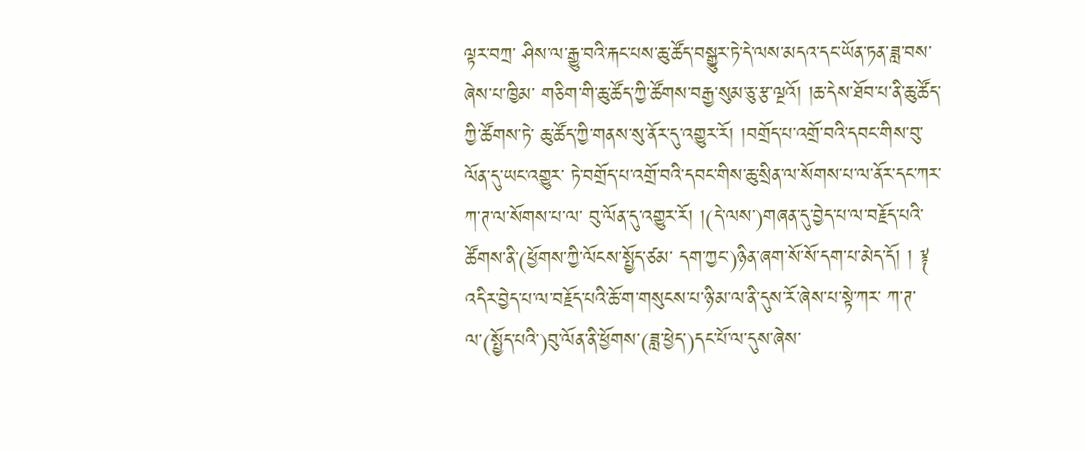ལྟར་བཀྲ་ ཤིས་ལ་རྒྱུ་བའི་རྐང་པས་ཆུ་ཚོད་བསྒྱུར་ཏེ་དེ་ལས་མདའ་དང་ཡོན་ཏན་ཟླ་བས་ཞེས་པ་ཁྱིམ་ གཅིག་གི་ཆུ་ཚོད་ཀྱི་ཚོགས་བརྒྱ་སུམ་ཅུ་རྩ་ལྔའོ། །ཆ་དེས་ཐོབ་པ་ནི་ཆུ་ཚོད་ཀྱི་ཚོགས་ཏེ་ ཆུ་ཚོད་ཀྱི་གནས་སུ་ནོར་དུ་འགྱུར་རོ། །བགྲོད་པ་འགྲོ་བའི་དབང་གིས་བུ་ལོན་དུ་ཡང་འགྱུར་ ཏེ་བགྲོད་པ་འགྲོ་བའི་དབང་གིས་ཆུ་སྲིན་ལ་སོགས་པ་ལ་ནོར་དང་ཀར་ཀ་ཊ་ལ་སོགས་པ་ལ་ བུ་ལོན་དུ་འགྱུར་རོ། །(དེ་ལས་)གཞན་དུ་བྱེད་པ་ལ་བརྗོད་པའི་ཚོགས་ནི་(ཕྱོགས་ཀྱི་ལོངས་སྤྱོད་ཙམ་ དག་ཀྱང་)ཉིན་ཞག་སོ་སོ་དག་པ་མེད་དོ། ། ༈ འདིར་བྱེད་པ་ལ་བརྗོད་པའི་ཆོ་ག་གསུངས་པ་ཉི་མ་ལ་ནི་དུས་རོ་ཞེས་པ་སྟེ་ཀར་ ཀ་ཊ་ལ་(སྤྱོད་པའི་)བུ་ལོན་ནི་ཕྱོགས་(ཟླ་ཕྱེད་)དང་པོ་ལ་དུས་ཞེས་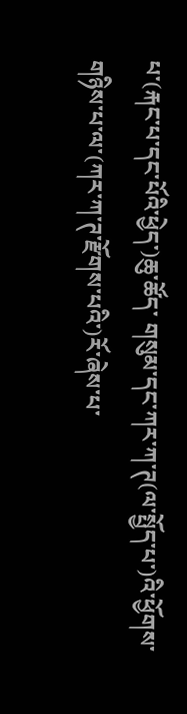པ་(རྐང་པ་དང་པོའི་ཕྱེད་)ཆུ་ཚོད་ གསུམ་དང་ཀར་ཀ་ཊ(ལ་སྤྱོད་པ་)འི་ཕྱོགས་གཉིས་པ་ལ་(ཀར་ཀ་ཊ་རྫོགས་པའི་)རོ་ཞེས་པ་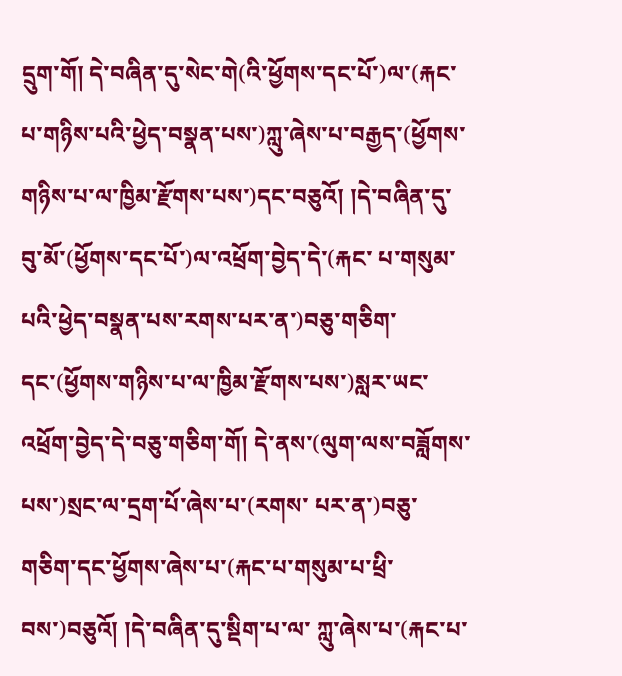དྲུག་གོ། དེ་བཞིན་དུ་སེང་གེ(འི་ཕྱོགས་དང་པོ་)ལ་(རྐང་པ་གཉིས་པའི་ཕྱེད་བསྣན་པས་)ཀླུ་ཞེས་པ་བརྒྱད་(ཕྱོགས་ གཉིས་པ་ལ་ཁྱིམ་རྫོགས་པས་)དང་བཅུའོ། །དེ་བཞིན་དུ་བུ་མོ་(ཕྱོགས་དང་པོ་)ལ་འཕྲོག་བྱེད་དེ་(རྐང་ པ་གསུམ་པའི་ཕྱེད་བསྣན་པས་རགས་པར་ན་)བཅུ་གཅིག་དང་(ཕྱོགས་གཉིས་པ་ལ་ཁྱིམ་རྫོགས་པས་)སླར་ཡང་ འཕྲོག་བྱེད་དེ་བཅུ་གཅིག་གོ། དེ་ནས་(ལུག་ལས་བཟློགས་པས་)སྲང་ལ་དྲག་པོ་ཞེས་པ་(རགས་ པར་ན་)བཅུ་གཅིག་དང་ཕྱོགས་ཞེས་པ་(རྐང་པ་གསུམ་པ་ཕྲི་བས་)བཅུའོ། །དེ་བཞིན་དུ་སྡིག་པ་ལ་ ཀླུ་ཞེས་པ་(རྐང་པ་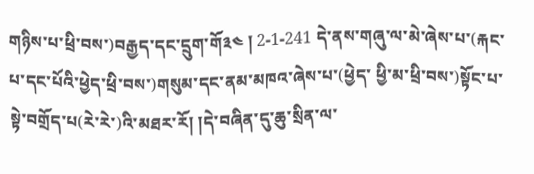གཉིས་པ་ཕྲི་བས་)བརྒྱད་དང་དྲུག་གོ༣༤ ། 2-1-241 དེ་ནས་གཞུ་ལ་མེ་ཞེས་པ་(རྐང་པ་དང་པོའི་ཕྱེད་ཕྲི་བས་)གསུམ་དང་ནམ་མཁའ་ཞེས་པ་(ཕྱེད་ ཕྱི་མ་ཕྲི་བས་)སྟོང་པ་སྟེ་བགྲོད་པ(རེ་རེ་)འི་མཐར་རོ། །དེ་བཞིན་དུ་ཆུ་སྲིན་ལ་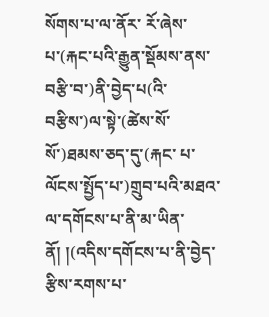སོགས་པ་ལ་ནོར་ རོ་ཞེས་པ་(རྐང་པའི་རྒྱུན་སྡོམས་ནས་བརྩི་བ་)ནི་བྱེད་པ(འི་བརྩིས་)ལ་སྟེ་(ཚེས་སོ་སོ་)ཐམས་ཅད་དུ་(རྐང་ པ་ལོངས་སྤྱོད་པ་)གྲུབ་པའི་མཐའ་ལ་དགོངས་པ་ནི་མ་ཡིན་ནོ། །(འདིས་དགོངས་པ་ནི་བྱེད་རྩིས་རགས་པ་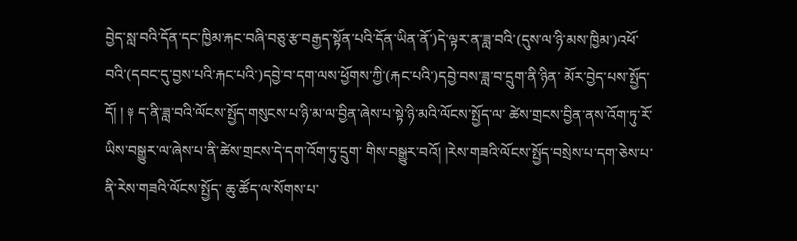བྱེད་སླ་བའི་དོན་དང་ཁྱིམ་རྐང་བཞི་བཅུ་རྩ་བརྒྱད་སྟོན་པའི་དོན་ཡིན་ནོ་)དེ་ལྟར་ན་ཟླ་བའི་(དུས་ལ་ཉི་མས་ཁྱིམ་)འཕོ་ བའི་(དབང་དུ་བྱས་པའི་རྐང་པའི་)དབྱེ་བ་དག་ལས་ཕྱོགས་ཀྱི་(རྐང་པའི་)དབྱེ་བས་ཟླ་བ་དྲུག་ནི་ཉིན་ མོར་བྱེད་པས་སྤྱོད་དོ། ། ༈ ད་ནི་ཟླ་བའི་ལོངས་སྤྱོད་གསུངས་པ་ཉི་མ་ལ་བྱིན་ཞེས་པ་སྟེ་ཉི་མའི་ལོངས་སྤྱོད་ལ་ ཚེས་གྲངས་བྱིན་ནས་འོག་ཏུ་རོ་ཡིས་བསྒྱུར་ལ་ཞེས་པ་ནི་ཚེས་གྲངས་དེ་དག་འོག་ཏུ་དྲུག་ གིས་བསྒྱུར་བའོ། །རེས་གཟའི་ལོངས་སྤྱོད་བསྲེས་པ་དག་ཅེས་པ་ནི་རེས་གཟའི་ལོངས་སྤྱོད་ ཆུ་ཚོད་ལ་སོགས་པ་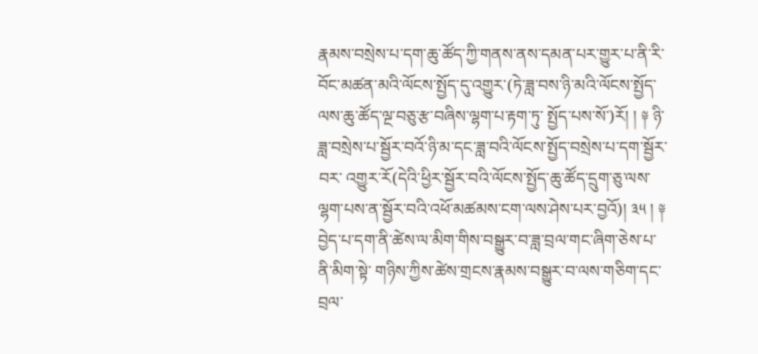རྣམས་བསྲེས་པ་དག་ཆུ་ཚོད་ཀྱི་གནས་ནས་དམན་པར་གྱུར་པ་ནི་རི་ བོང་མཚན་མའི་ལོངས་སྤྱོད་དུ་འགྱུར་(ཏེ་ཟླ་བས་ཉི་མའི་ལོངས་སྤྱོད་ལས་ཆུ་ཚོད་ལྔ་བཅུ་རྩ་བཞིས་ལྷག་པ་རྟག་ཏུ་ སྤྱོད་པས་སོ་)རོ། ། ༈ ཉི་ཟླ་བསྲེས་པ་སྦྱོར་བའོ་ཉི་མ་དང་ཟླ་བའི་ལོངས་སྤྱོད་བསྲེས་པ་དག་སྦྱོར་བར་ འགྱུར་རོ(དེའི་ཕྱིར་སྦྱོར་བའི་ལོངས་སྤྱོད་ཆུ་ཚོད་དྲུག་ཅུ་ལས་ལྷག་པས་ན་སྦྱོར་བའི་འཕོ་མཚམས་ངག་ལས་ཤེས་པར་བྱའོ)། ༣༥ ། ༈ བྱེད་པ་དག་ནི་ཚེས་ལ་མིག་གིས་བསྒྱུར་བ་ཟླ་བྲལ་གང་ཞིག་ཅེས་པ་ནི་མིག་སྟེ་ གཉིས་ཀྱིས་ཚེས་གྲངས་རྣམས་བསྒྱུར་བ་ལས་གཅིག་དང་བྲལ་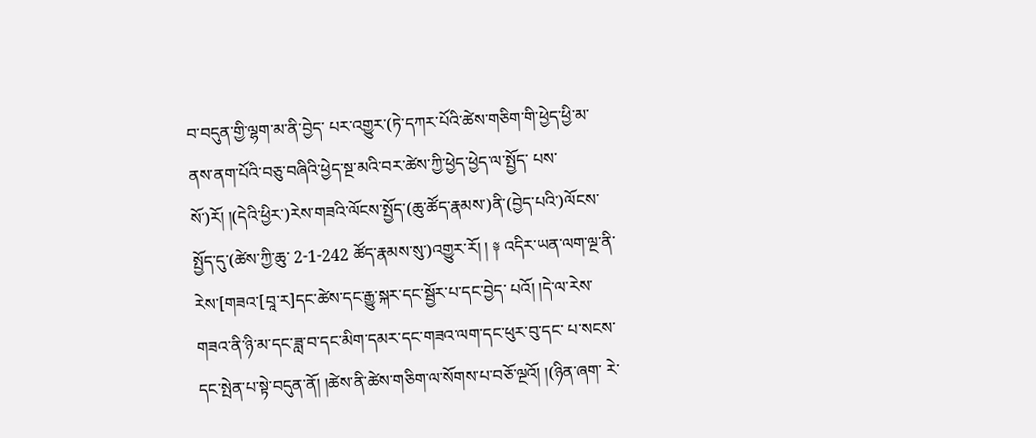བ་བདུན་གྱི་ལྷག་མ་ནི་བྱེད་ པར་འགྱུར་(ཏེ་དཀར་པོའི་ཚེས་གཅིག་གི་ཕྱེད་ཕྱི་མ་ནས་ནག་པོའི་བཅུ་བཞིའི་ཕྱེད་སྔ་མའི་བར་ཚེས་ཀྱི་ཕྱེད་ཕྱེད་ལ་སྤྱོད་ པས་སོ་)རོ། །(དེའི་ཕྱིར་)རེས་གཟའི་ལོངས་སྤྱོད་(ཆུ་ཚོད་རྣམས་)ནི་(བྱེད་པའི་)ལོངས་སྤྱོད་དུ་(ཚེས་ཀྱི་ཆུ་ 2-1-242 ཚོད་རྣམས་སུ་)འགྱུར་རོ། ། ༈ འདིར་ཡན་ལག་ལྔ་ནི་རེས་[གཟའ་[བཱ་ར]དང་ཚེས་དང་རྒྱུ་སྐར་དང་སྦྱོར་པ་དང་བྱེད་ པའོ། །དེ་ལ་རེས་གཟའ་ནི་ཉི་མ་དང་ཟླ་བ་དང་མིག་དམར་དང་གཟའ་ལག་དང་ཕུར་བུ་དང་ པ་སངས་དང་སྤེན་པ་སྟེ་བདུན་ནོ། །ཚེས་ནི་ཚེས་གཅིག་ལ་སོགས་པ་བཅོ་ལྔའོ། །(ཉིན་ཞག་ རེ་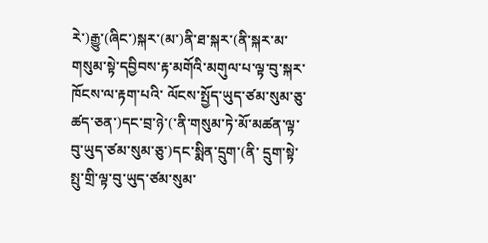རེ་)རྒྱུ་(ཞིང་)སྐར་(མ་)ནི་ཐ་སྐར་(ནི་སྐར་མ་གསུམ་སྟེ་དབྱིབས་རྟ་མགོའི་མགུལ་པ་ལྟ་བུ་སྐར་ཁོངས་ལ་རྟག་པའི་ ལོངས་སྤྱོད་ཡུད་ཙམ་སུམ་ཅུ་ཚད་ཅན་)དང་བྲ་ཉེ་(་ནི་གསུམ་ཏེ་མོ་མཚན་ལྟ་བུ་ཡུད་ཙམ་སུམ་ཅུ་)དང་སྨིན་དྲུག་(ནི་ དྲུག་སྟེ་སྤུ་གྲི་ལྟ་བུ་ཡུད་ཙམ་སུམ་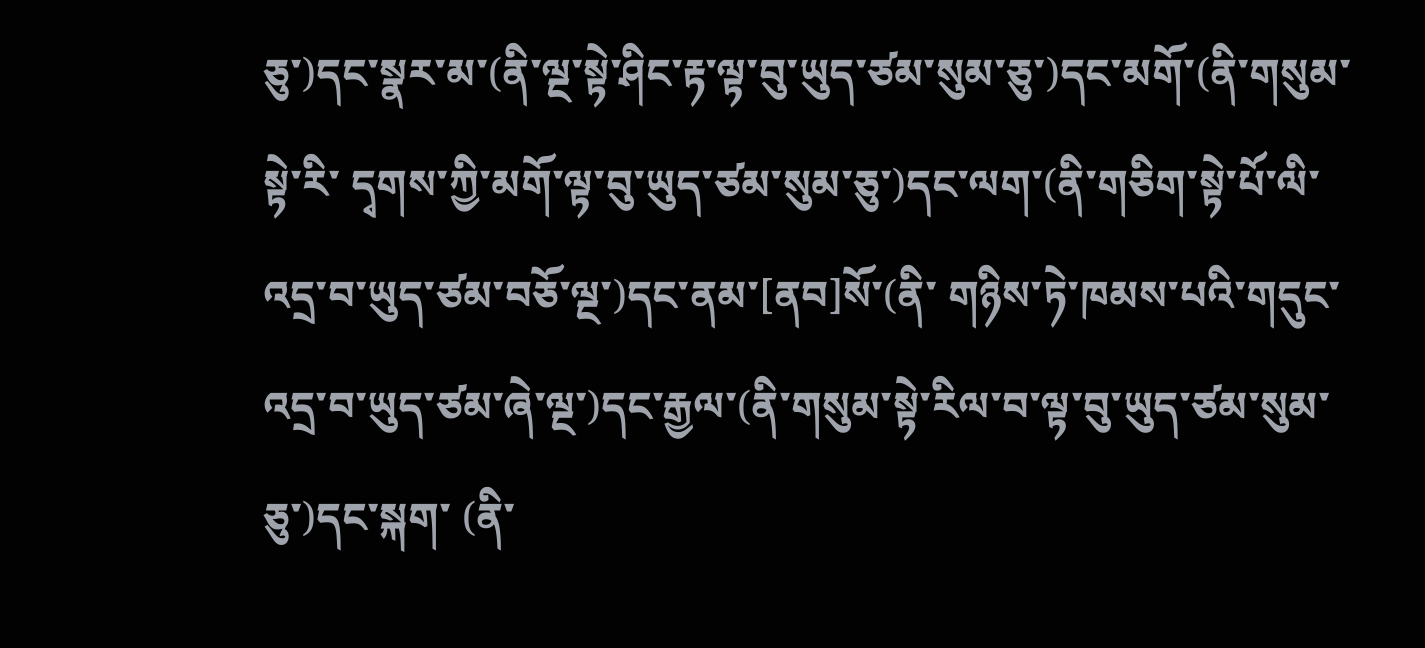ཅུ་)དང་སྣར་མ་(ནི་ལྔ་སྟེ་ཤིང་རྟ་ལྟ་བུ་ཡུད་ཙམ་སུམ་ཅུ་)དང་མགོ་(ནི་གསུམ་སྟེ་རི་ དྭགས་ཀྱི་མགོ་ལྟ་བུ་ཡུད་ཙམ་སུམ་ཅུ་)དང་ལག་(ནི་གཅིག་སྟེ་པོ་ལི་འདྲ་བ་ཡུད་ཙམ་བཅོ་ལྔ་)དང་ནམ་[ནབ]སོ་(ནི་ གཉིས་ཏེ་ཁམས་པའི་གདུང་འདྲ་བ་ཡུད་ཙམ་ཞེ་ལྔ་)དང་རྒྱལ་(ནི་གསུམ་སྟེ་རིལ་བ་ལྟ་བུ་ཡུད་ཙམ་སུམ་ཅུ་)དང་སྐག་ (ནི་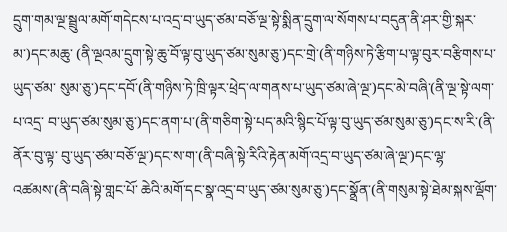དྲུག་གམ་ལྔ་སྦྲུལ་མགོ་གདེངས་པ་འདྲ་བ་ཡུད་ཙམ་བཅོ་ལྔ་སྟེ་སྨིན་དྲུག་ལ་སོགས་པ་བདུན་ནི་ཤར་གྱི་སྐར་མ་)དང་མཆུ་ (ནི་ལྔའམ་དྲུག་སྟེ་ཆུ་བོ་ལྟ་བུ་ཡུད་ཙམ་སུམ་ཅུ་)དང་གྲེ་(ནི་གཉིས་ཏེ་རྩིག་པ་ལྟ་བུར་བརྩིགས་པ་ཡུད་ཙམ་ སུམ་ཅུ་)དང་དབོ་(ནི་གཉིས་ཏེ་ཁྲི་ལྟར་ཕྲེད་ལ་གནས་པ་ཡུད་ཙམ་ཞེ་ལྔ་)དང་མེ་བཞི་(ནི་ལྔ་སྟེ་ལག་པ་འདྲ་ བ་ཡུད་ཙམ་སུམ་ཅུ་)དང་ནག་པ་(ནི་གཅིག་སྟེ་པད་མའི་སྙིང་པོ་ལྟ་བུ་ཡུད་ཙམ་སུམ་ཅུ་)དང་ས་རི་(ནི་ནོར་བུ་ལྟ་ བུ་ཡུད་ཙམ་བཅོ་ལྔ་)དང་ས་ག་(ནི་བཞི་སྟེ་རིའི་རྟེན་མགོ་འདྲ་བ་ཡུད་ཙམ་ཞེ་ལྔ་)དང་ལྷ་འཚམས་(ནི་བཞི་སྟེ་གླང་པོ་ ཆེའི་མགོ་དང་སྣ་འདྲ་བ་ཡུད་ཙམ་སུམ་ཅུ་)དང་སྣྲོན་(ནི་གསུམ་སྟེ་ཐེམ་སྐས་ལྡོག་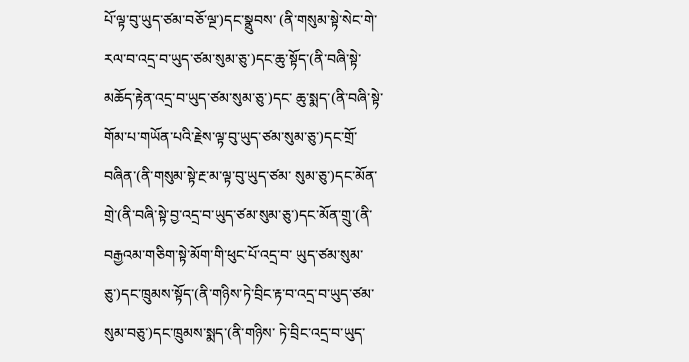པོ་ལྟ་བུ་ཡུད་ཙམ་བཅོ་ལྔ་)དང་སྣྲུབས་ (ནི་གསུམ་སྟེ་སེང་གེ་རལ་བ་འདྲ་བ་ཡུད་ཙམ་སུམ་ཅུ་)དང་ཆུ་སྟོད་(ནི་བཞི་སྟེ་མཆོད་རྟེན་འདྲ་བ་ཡུད་ཙམ་སུམ་ཅུ་)དང་ ཆུ་སྨད་(ནི་བཞི་སྟེ་གོམ་པ་གཡོན་པའི་རྗེས་ལྟ་བུ་ཡུད་ཙམ་སུམ་ཅུ་)དང་གྲོ་བཞིན་(ནི་གསུམ་སྟེ་རྔ་མ་ལྟ་བུ་ཡུད་ཙམ་ སུམ་ཅུ་)དང་མོན་གྲེ་(ནི་བཞི་སྟེ་བྱ་འདྲ་བ་ཡུད་ཙམ་སུམ་ཅུ་)དང་མོན་གྲུ་(ནི་བརྒྱའམ་གཅིག་སྟེ་མོག་གི་ཕུང་པོ་འདྲ་བ་ ཡུད་ཙམ་སུམ་ཅུ་)དང་ཁྲུམས་སྟོད་(ནི་གཉིས་ཏེ་བྲིང་རྟ་བ་འདྲ་བ་ཡུད་ཙམ་སུམ་བཅུ་)དང་ཁྲུམས་སྨད་(ནི་གཉིས་ ཏེ་བྲིང་འདྲ་བ་ཡུད་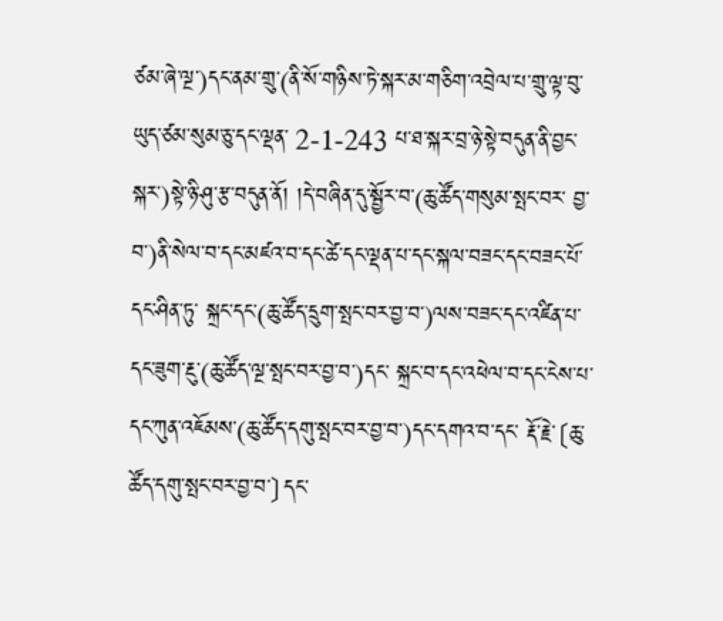ཙམ་ཞེ་ལྔ་)དང་ནམ་གྲུ་(ནི་སོ་གཉིས་ཏེ་སྐར་མ་གཅིག་འབྲེལ་པ་གྲུ་ལྟ་བུ་ཡུད་ཙམ་སུམ་ཅུ་དང་ལྡན་ 2-1-243 པ་ཐ་སྐར་བྲ་ཉེ་སྟེ་བདུན་ནི་བྱང་སྐར་)སྟེ་ཉི་ཤུ་རྩ་བདུན་ནོ། །དེ་བཞིན་དུ་སྦྱོར་བ་(ཆུ་ཚོད་གསུམ་སྤང་བར་ བྱ་བ་)ནི་སེལ་བ་དང་མཛའ་བ་དང་ཚེ་དང་ལྡན་པ་དང་སྐལ་བཟང་དང་བཟང་པོ་དང་ཤིན་ཏུ་ སྐྲང་དང་(ཆུ་ཚོད་དྲུག་སྤང་བར་བྱ་བ་)ལས་བཟང་དང་འཛིན་པ་དང་ཟུག་རྔུ་(ཆུ་ཚོད་ལྔ་སྤང་བར་བྱ་བ་)དང་ སྐྲང་བ་དང་འཕེལ་བ་དང་ངེས་པ་དང་ཀུན་འཇོམས་(ཆུ་ཚོད་དགུ་སྤང་བར་བྱ་བ་)དང་དགའ་བ་དང་ རྡོ་རྗེ་〔ཆུ་ཚོད་དགུ་སྤང་བར་བྱ་བ་〕དང་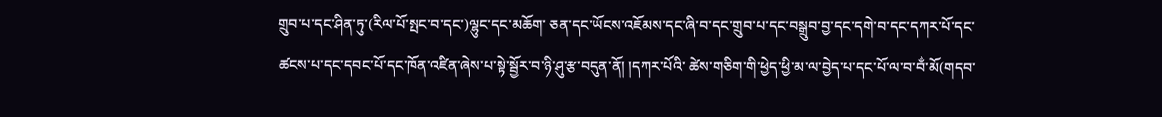གྲུབ་པ་དང་ཤིན་ཏུ་(རིལ་པོ་སྤང་བ་དང་)ལྷུང་དང་མཆོག་ ཅན་དང་ཡོངས་འཇོམས་དང་ཞི་བ་དང་གྲུབ་པ་དང་བསྒྲུབ་བྱ་དང་དགེ་བ་དང་དཀར་པོ་དང་ ཚངས་པ་དང་དབང་པོ་དང་ཁོན་འཛིན་ཞེས་པ་སྟེ་སྦྱོར་བ་ཉི་ཤུ་རྩ་བདུན་ནོ། །དཀར་པོའི་ ཚེས་གཅིག་གི་ཕྱེད་ཕྱི་མ་ལ་བྱེད་པ་དང་པོ་ལ་བ་བྂ་མོ(གདབ་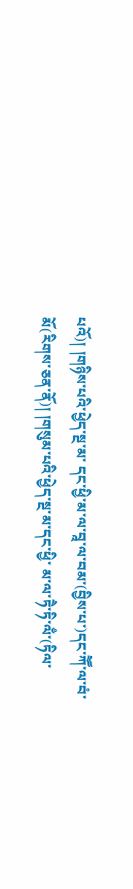པའོ)། །གཉིས་པའི་ཕྱེད་སྔ་མ་ དང་ཕྱི་མ་ལ་བཱ་ལ་བམ་(བྱིས་པ་)དང་ཀཽ་ལ་བཾ་མོ(རིགས་ཅན་ནོ)། །གསུམ་པའི་ཕྱེད་སྔ་མ་དང་ཕྱི་ མ་ལ་ཏཻ་ཏི་ལྃ་(ཏིལ་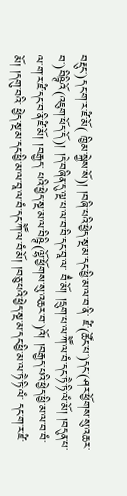བརྡུང་)དང་ག་ར་ཛཾ་མོ( ཁྱིམ་སྐྱེས་སོ)། །བཞི་པའི་ཕྱེད་སྔ་མ་དང་ཕྱི་མ་ལ་བ་ནི་ ཛཾ་(ཚོང་པ་)དང་(ཤར་ཕྱོགས་སུ་འཆར་བ་)བིཥྚིའོ(འཇུག་ཕོད་དོ)། །དེ་བཞིན་དུ་ལྔ་པ་ལ་བ་བི་དང་བཱ་ལ་ བྂ་མོ། །དྲུག་པ་ལ་ཀཽ་ལ་བཾ་དང་ཏཻ་ཏི་ལཾ་མོ། །བདུན་པ་ལ་ག་ར་ཛཾ་དང་བ་ནི་ཛཾ་མོ། །བརྒྱད་ པའི་ཕྱེད་སྔ་མ་ལ་བིཥྚི(ལྷོ་ཕྱོགས་སུ་འཆར་བ་)འོ། །བརྒྱད་པའི་ཕྱེད་ཕྱི་མ་ལ་བ་བཾ་མོ། །དགུ་བའི་ ཕྱེད་སྔ་མ་དང་ཕྱི་མ་ལ་བཱ་ལ་བཾ་དང་ཀཽ་ལ་བཾ་མོ། །བཅུ་པའི་ཕྱེད་སྔ་མ་དང་ཕྱི་མ་ལ་ཏཻ་ཏི་ལཾ་ དང་ག་ར་ཛཾ་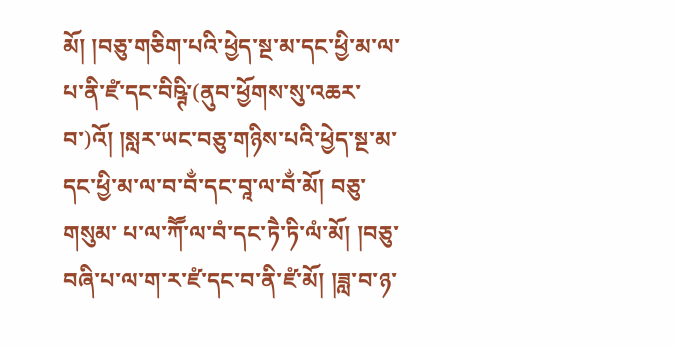མོ། །བཅུ་གཅིག་པའི་ཕྱེད་སྔ་མ་དང་ཕྱི་མ་ལ་པ་ནི་ཛཾ་དང་བིཥྚི་(ནུབ་ཕྱོགས་སུ་འཆར་ བ་)འོ། །སླར་ཡང་བཅུ་གཉིས་པའི་ཕྱེད་སྔ་མ་དང་ཕྱི་མ་ལ་བ་བྂ་དང་བཱ་ལ་བྂ་མོ། བཅུ་གསུམ་ པ་ལ་ཀཽ་ལ་བཾ་དང་ཏཻ་ཏི་ལཾ་མོ། །བཅུ་བཞི་པ་ལ་ག་ར་ཛཾ་དང་བ་ནི་ཛཾ་མོ། །ཟླ་བ་ཉ་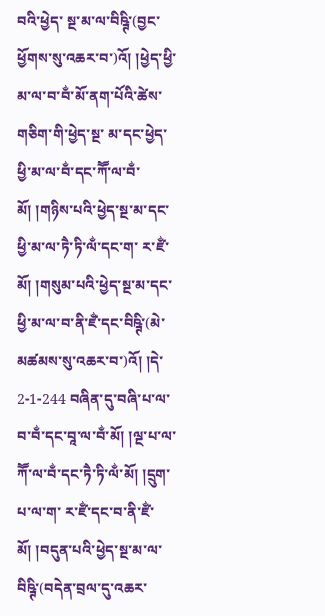བའི་ཕྱེད་ སྔ་མ་ལ་བིཥྚི་(བྱང་ཕྱོགས་སུ་འཆར་བ་)འོ། །ཕྱེད་ཕྱི་མ་ལ་བ་བྂ་མོ་ནག་པོའི་ཚེས་གཅིག་གི་ཕྱེད་སྔ་ མ་དང་ཕྱེད་ཕྱི་མ་ལ་བྂ་དང་ཀཽ་ལ་བྂ་མོ། །གཉིས་པའི་ཕྱེད་སྔ་མ་དང་ཕྱི་མ་ལ་ཏཻ་ཏི་ལྂ་དང་ག་ ར་ཛྂ་མོ། །གསུམ་པའི་ཕྱེད་སྔ་མ་དང་ཕྱི་མ་ལ་བ་ནི་ཛྂ་དང་བིཥྚི་(མེ་མཚམས་སུ་འཆར་བ་)འོ། །དེ་ 2-1-244 བཞིན་དུ་བཞི་པ་ལ་བ་བྂ་དང་བཱ་ལ་བྂ་མོ། །ལྔ་པ་ལ་ཀཽ་ལ་བྂ་དང་ཏཻ་ཏི་ལྂ་མོ། །དྲུག་པ་ལ་ག་ ར་ཛྂ་དང་བ་ནི་ཛྂ་མོ། །བདུན་པའི་ཕྱེད་སྔ་མ་ལ་བིཥྚི་(བདེན་བྲལ་དུ་འཆར་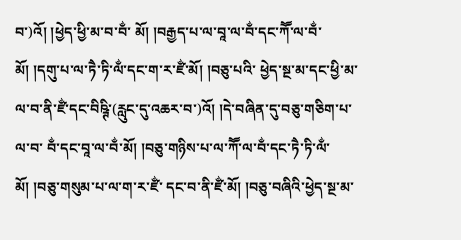བ་)འོ། །ཕྱེད་ཕྱི་མ་བ་བྂ་ མོ། །བརྒྱད་པ་ལ་བཱ་ལ་བྂ་དང་ཀཽ་ལ་བྂ་མོ། །དགུ་པ་ལ་ཏཻ་ཏི་ལྂ་དང་ག་ར་ཛྂ་མོ། །བཅུ་པའི་ ཕྱེད་སྔ་མ་དང་ཕྱི་མ་ལ་བ་ནི་ཛྂ་དང་བིཥྚི་(རླུང་དུ་འཆར་བ་)འོ། །དེ་བཞིན་དུ་བཅུ་གཅིག་པ་ལ་བ་ བྂ་དང་བཱ་ལ་བྂ་མོ། །བཅུ་གཉིས་པ་ལ་ཀཽ་ལ་བྂ་དང་ཏཻ་ཏི་ལྂ་མོ། །བཅུ་གསུམ་པ་ལ་ག་ར་ཛྂ་ དང་བ་ནི་ཛྂ་མོ། །བཅུ་བཞིའི་ཕྱེད་སྔ་མ་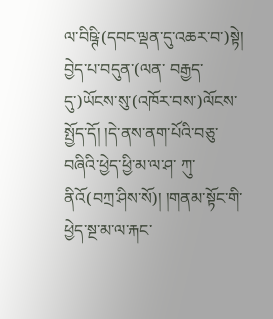ལ་བིཥྚི་(དབང་ལྡན་དུ་འཆར་བ་)སྟེ། བྱེད་པ་བདུན་(ལན་ བརྒྱད་དུ་)ཡོངས་སུ་(འཁོར་བས་)ལོངས་སྤྱོད་དོ། །དེ་ནས་ནག་པོའི་བཅུ་བཞིའི་ཕྱེད་ཕྱི་མ་ལ་ཤ་ ཀུ་ནིའོ(བཀྲ་ཤིས་སོ)། །གནམ་སྟོང་གི་ཕྱེད་སྔ་མ་ལ་རྐང་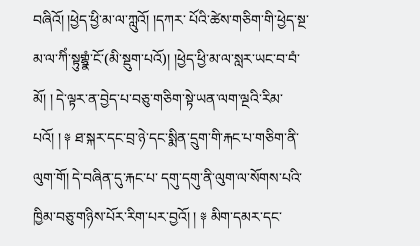བཞིའོ། །ཕྱེད་ཕྱི་མ་ལ་ཀླུའོ། །དཀར་ པོའི་ཚེས་གཅིག་གི་ཕྱེད་སྔ་མ་ལ་ཀིཾ་སྟུགྷྣཾ་ངོ་(མི་སྡུག་པའོ)། །ཕྱེད་ཕྱི་མ་ལ་སླར་ཡང་བ་བཾ་མོ། ། དེ་ལྟར་ན་བྱེད་པ་བཅུ་གཅིག་སྟེ་ཡན་ལག་ལྔའི་རིམ་པའོ། ། ༈ ཐ་སྐར་དང་བྲ་ཉེ་དང་སྨིན་དྲུག་གི་རྐང་པ་གཅིག་ནི་ལུག་གོ། དེ་བཞིན་དུ་རྐང་པ་ དགུ་དགུ་ནི་ལུག་ལ་སོགས་པའི་ཁྱིམ་བཅུ་གཉིས་པོར་རིག་པར་བྱའོ། ། ༈ མིག་དམར་དང་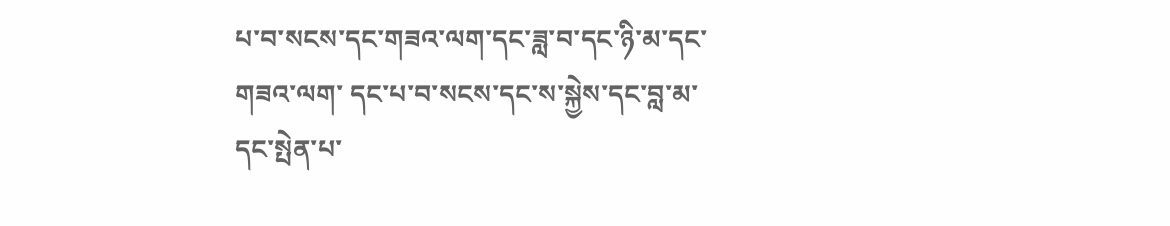པ་བ་སངས་དང་གཟའ་ལག་དང་ཟླ་བ་དང་ཉི་མ་དང་གཟའ་ལག་ དང་པ་བ་སངས་དང་ས་སྐྱེས་དང་བླ་མ་དང་སྤེན་པ་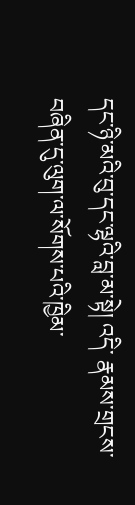དང་ཉི་མའི་བུ་དང་ལྷའི་བླ་མ་སྟེ། འདི་ རྣམས་གྲངས་བཞིན་དུ་ལུག་ལ་སོགས་པའི་ཁྱིམ་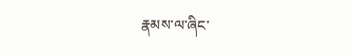རྣམས་ལ་ཞིང་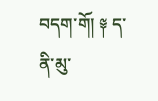བདག་གོ། ༈ ད་ནི་མུ་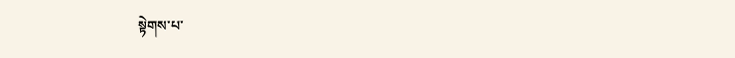སྟེགས་པ་